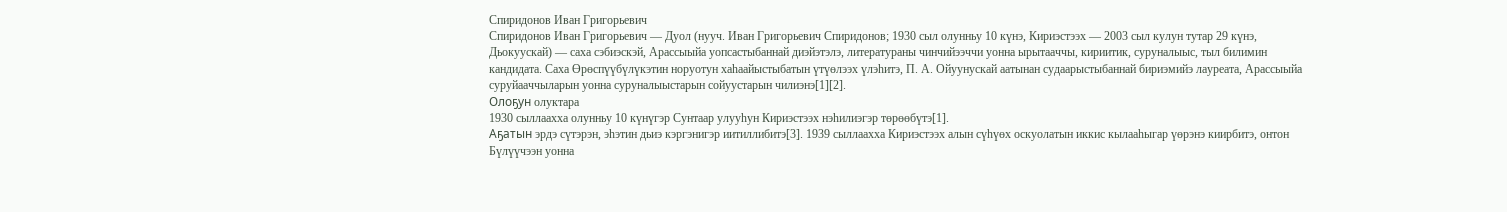Спиридонов Иван Григорьевич
Спиридонов Иван Григорьевич — Дуол (нууч. Иван Григорьевич Спиридонов; 1930 сыл олунньу 10 күнэ, Кириэстээх — 2003 сыл кулун тутар 29 күнэ, Дьокуускай) — саха сэбиэскэй, Арассыыйа уопсастыбаннай диэйэтэлэ, литератураны чинчийээччи уонна ырытааччы, кириитик, суруналыыс, тыл билимин кандидата. Саха Өрөспүүбүлүкэтин норуотун хаһаайыстыбатын үтүөлээх үлэһитэ, П. А. Ойуунускай аатынан судаарыстыбаннай бириэмийэ лауреата, Арассыыйа суруйааччыларын уонна суруналыыстарын сойуустарын чилиэнэ[1][2].
Олоҕун олуктара
1930 сыллаахха олунньу 10 күнүгэр Сунтаар улууһун Кириэстээх нэһилиэгэр төрөөбүтэ[1].
Аҕатын эрдэ сүтэрэн, эһэтин дьиэ кэргэнигэр иитиллибитэ[3]. 1939 сыллаахха Кириэстээх алын сүһүөх оскуолатын иккис кылааһыгар үөрэнэ киирбитэ, онтон Бүлүүчээн уонна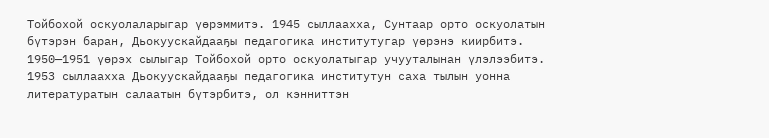Тойбохой оскуолаларыгар үөрэммитэ. 1945 сыллаахха, Сунтаар орто оскуолатын бүтэрэн баран, Дьокуускайдааҕы педагогика институтугар үөрэнэ киирбитэ.
1950—1951 үөрэх сылыгар Тойбохой орто оскуолатыгар учууталынан үлэлээбитэ. 1953 сыллаахха Дьокуускайдааҕы педагогика институтун саха тылын уонна литературатын салаатын бүтэрбитэ, ол кэнниттэн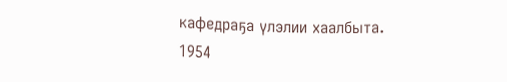кафедраҕа үлэлии хаалбыта.
1954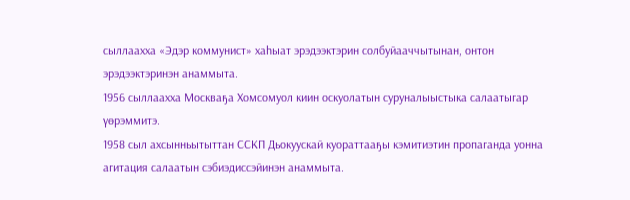сыллаахха «Эдэр коммунист» хаһыат эрэдээктэрин солбуйааччытынан, онтон эрэдээктэринэн анаммыта.
1956 сыллаахха Москваҕа Хомсомуол киин оскуолатын суруналыыстыка салаатыгар үөрэммитэ.
1958 сыл ахсынньытыттан ССКП Дьокуускай куораттааҕы кэмитиэтин пропаганда уонна агитация салаатын сэбиэдиссэйинэн анаммыта.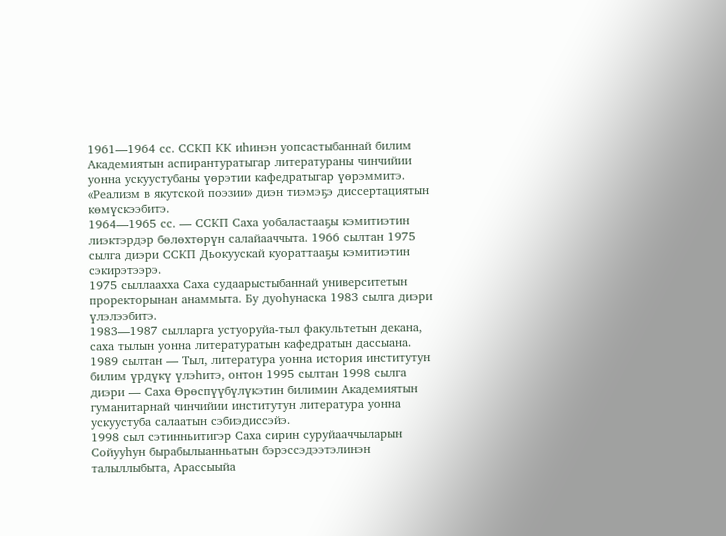1961—1964 сс. ССКП КК иһинэн уопсастыбаннай билим Академиятын аспирантуратыгар литератураны чинчийии уонна ускуустубаны үөрэтии кафедратыгар үөрэммитэ. «Реализм в якутской поэзии» диэн тиэмэҕэ диссертациятын көмүскээбитэ.
1964—1965 сс. — ССКП Саха уобаластааҕы кэмитиэтин лиэктэрдэр бөлөхтөрүн салайааччыта. 1966 сылтан 1975 сылга диэри ССКП Дьокуускай куораттааҕы кэмитиэтин сэкирэтээрэ.
1975 сыллаахха Саха судаарыстыбаннай университетын проректорынан анаммыта. Бу дуоһунаска 1983 сылга диэри үлэлээбитэ.
1983—1987 сылларга устуоруйа-тыл факультетын декана, саха тылын уонна литературатын кафедратын дассыана. 1989 сылтан — Тыл, литература уонна история институтун билим үрдүкү үлэһитэ, онтон 1995 сылтан 1998 сылга диэри — Саха Өрөспүүбүлүкэтин билимин Академиятын гуманитарнай чинчийии институтун литература уонна ускуустуба салаатын сэбиэдиссэйэ.
1998 сыл сэтинньитигэр Саха сирин суруйааччыларын Сойууһун бырабылыанньатын бэрэссэдээтэлинэн талыллыбыта, Арассыыйа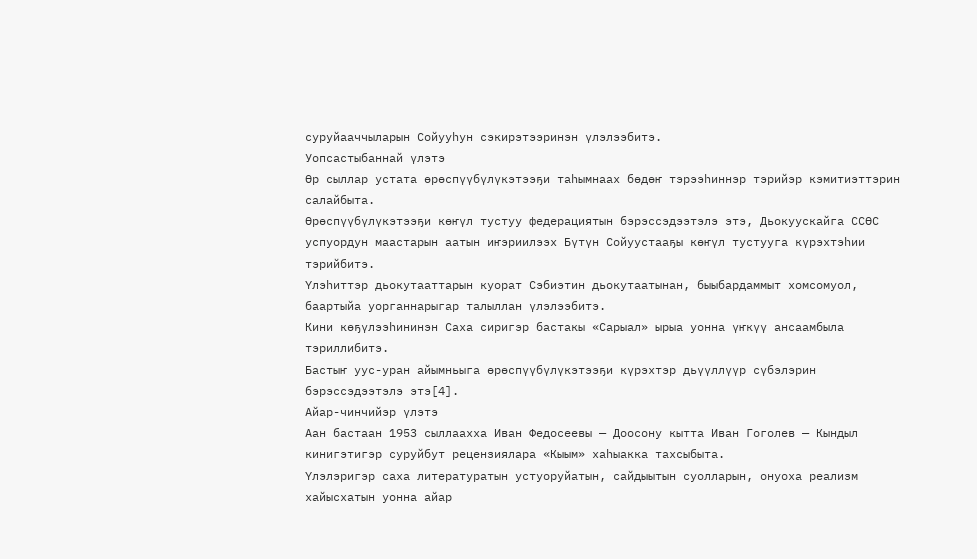суруйааччыларын Сойууһун сэкирэтээринэн үлэлээбитэ.
Уопсастыбаннай үлэтэ
Өр сыллар устата өрөспүүбүлүкэтээҕи таһымнаах бөдөҥ тэрээһиннэр тэрийэр кэмитиэттэрин салайбыта.
Өрөспүүбүлүкэтээҕи көҥүл тустуу федерациятын бэрэссэдээтэлэ этэ, Дьокуускайга ССӨС успуордун маастарын аатын иҥэриилээх Бүтүн Сойуустааҕы көҥүл тустууга күрэхтэһии тэрийбитэ.
Үлэһиттэр дьокутааттарын куорат Сэбиэтин дьокутаатынан, быыбардаммыт хомсомуол, баартыйа уорганнарыгар талыллан үлэлээбитэ.
Кини көҕүлээһининэн Саха сиригэр бастакы «Сарыал» ырыа уонна үҥкүү ансаамбыла тэриллибитэ.
Бастыҥ уус-уран айымньыга өрөспүүбүлүкэтээҕи күрэхтэр дьүүллүүр сүбэлэрин бэрэссэдээтэлэ этэ[4].
Айар-чинчийэр үлэтэ
Аан бастаан 1953 сыллаахха Иван Федосеевы — Доосону кытта Иван Гоголев — Кындыл кинигэтигэр суруйбут рецензиялара «Кыым» хаһыакка тахсыбыта.
Үлэлэригэр саха литературатын устуоруйатын, сайдыытын суолларын, онуоха реализм хайысхатын уонна айар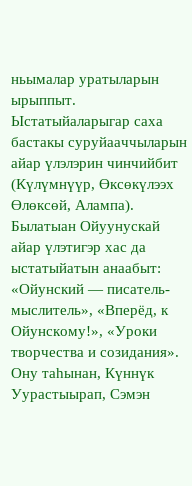ньымалар уратыларын ырыппыт.
Ыстатыйаларыгар саха бастакы суруйааччыларын айар үлэлэрин чинчийбит (Күлүмнүүр, Өксөкүлээх Өлөксөй, Алампа). Былатыан Ойуунускай айар үлэтигэр хас да ыстатыйатын анаабыт: «Ойунский — писатель-мыслитель», «Вперёд, к Ойунскому!», «Уроки творчества и созидания». Ону таһынан, Күннүк Уурастыырап, Сэмэн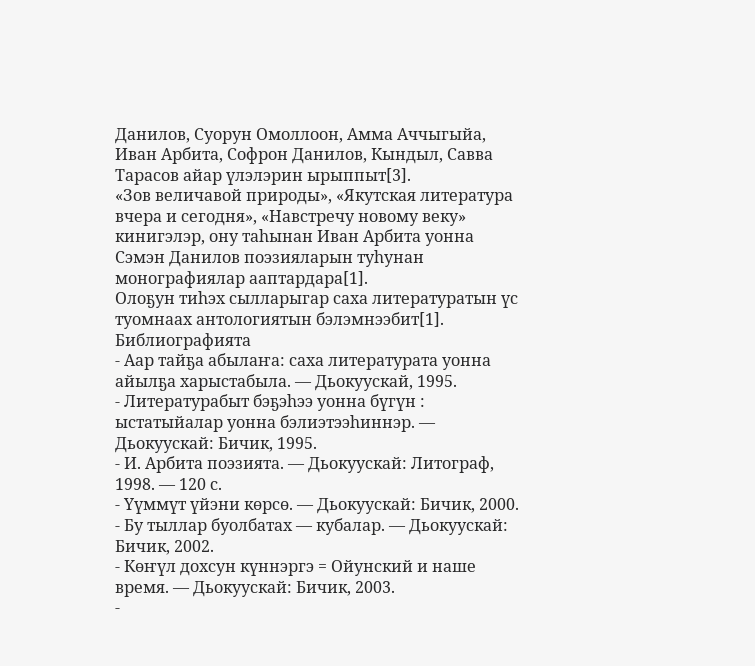Данилов, Суорун Омоллоон, Амма Аччыгыйа, Иван Арбита, Софрон Данилов, Кындыл, Савва Тарасов айар үлэлэрин ырыппыт[3].
«Зов величавой природы», «Якутская литература вчера и сегодня», «Навстречу новому веку» кинигэлэр, ону таһынан Иван Арбита уонна Сэмэн Данилов поэзияларын туһунан монографиялар ааптардара[1].
Олоҕун тиһэх сылларыгар саха литературатын үс туомнаах антологиятын бэлэмнээбит[1].
Библиографията
- Аар тайҕа абылаҥа: саха литературата уонна айылҕа харыстабыла. — Дьокуускай, 1995.
- Литературабыт бэҕэһээ уонна бүгүн : ыстатыйалар уонна бэлиэтээһиннэр. — Дьокуускай: Бичик, 1995.
- И. Арбита поэзията. — Дьокуускай: Литограф, 1998. — 120 с.
- Үүммүт үйэни көрсө. — Дьокуускай: Бичик, 2000.
- Бу тыллар буолбатах — кубалар. — Дьокуускай: Бичик, 2002.
- Көҥүл дохсун күннэргэ = Ойунский и наше время. — Дьокуускай: Бичик, 2003.
-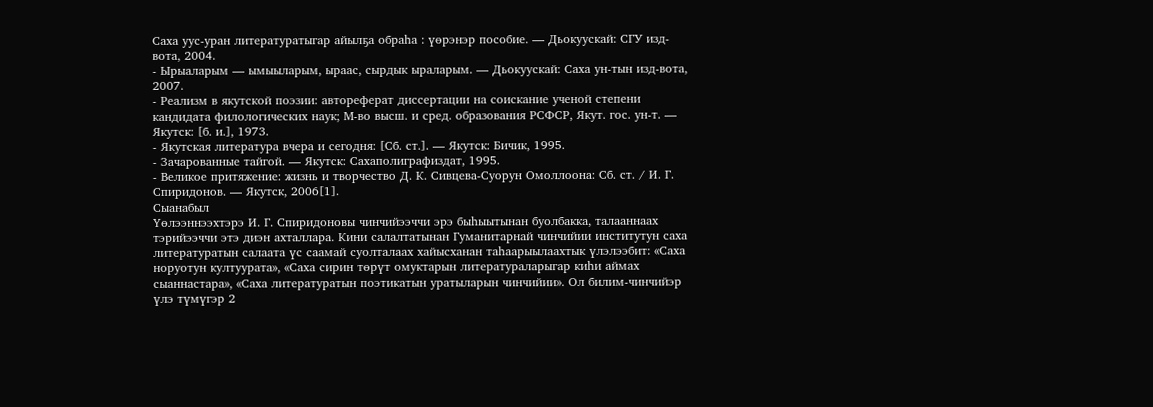Саха уус-уран литературатыгар айылҕа обраһа : үөрэнэр пособие. — Дьокуускай: СГУ изд-вота, 2004.
- Ырыаларым — ымыыларым, ыраас, сырдык ыраларым. — Дьокуускай: Саха ун-тын изд-вота, 2007.
- Реализм в якутской поэзии: автореферат диссертации на соискание ученой степени кандидата филологических наук; М-во высш. и сред. образования РСФСР, Якут. гос. ун-т. — Якутск: [б. и.], 1973.
- Якутская литература вчера и сегодня: [Сб. ст.]. — Якутск: Бичик, 1995.
- Зачарованные тайгой. — Якутск: Сахаполиграфиздат, 1995.
- Великое притяжение: жизнь и творчество Д. К. Сивцева-Суорун Омоллоона: Сб. ст. / И. Г. Спиридонов. — Якутск, 2006[1].
Сыанабыл
Үөлээннээхтэрэ И. Г. Спиридоновы чинчийээччи эрэ быһыытынан буолбакка, талааннаах тэрийээччи этэ диэн ахталлара. Кини салалтатынан Гуманитарнай чинчийии институтун саха литературатын салаата үс саамай суолталаах хайысханан таһаарыылаахтык үлэлээбит: «Саха норуотун култуурата», «Саха сирин төрүт омуктарын литератураларыгар киһи аймах сыаннастара», «Саха литературатын поэтикатын уратыларын чинчийии». Ол билим-чинчийэр үлэ түмүгэр 2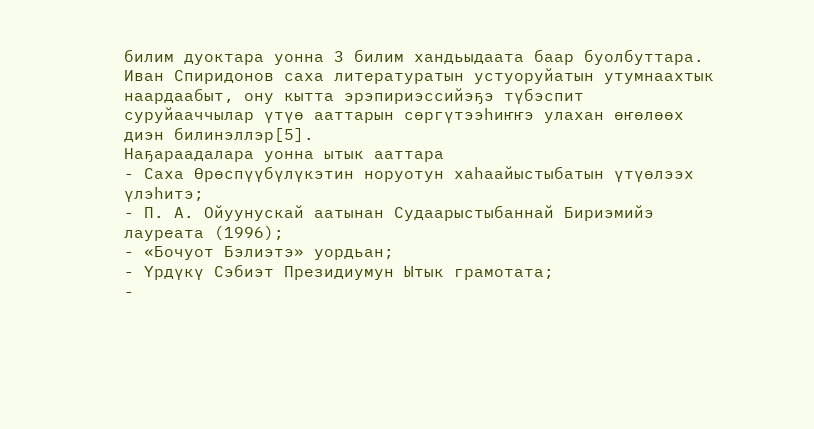билим дуоктара уонна 3 билим хандьыдаата баар буолбуттара.
Иван Спиридонов саха литературатын устуоруйатын утумнаахтык наардаабыт, ону кытта эрэпириэссийэҕэ түбэспит суруйааччылар үтүө ааттарын сөргүтээһиҥҥэ улахан өҥөлөөх диэн билинэллэр[5].
Наҕараадалара уонна ытык ааттара
- Саха Өрөспүүбүлүкэтин норуотун хаһаайыстыбатын үтүөлээх үлэһитэ;
- П. А. Ойуунускай аатынан Судаарыстыбаннай Бириэмийэ лауреата (1996);
- «Бочуот Бэлиэтэ» уордьан;
- Үрдүкү Сэбиэт Президиумун Ытык грамотата;
-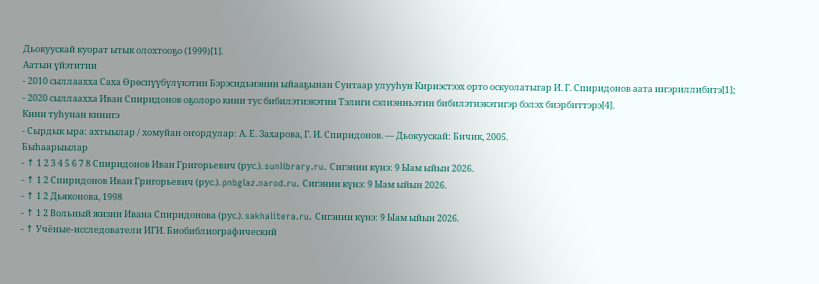Дьокуускай куорат ытык олохтооҕо (1999)[1].
Аатын үйэтитии
- 2010 сыллаахха Саха Өрөспүүбүлүкэтин Бэрэсидьиэнин ыйааҕынан Сунтаар улууһун Кириэстээх орто оскуолатыгар И. Г. Спиридонов аата иҥэриллибитэ[1];
- 2020 сыллаахха Иван Спиридонов оҕолоро кини тус бибилэтиэкэтин Тэлиги сэлиэнньэтин бибилэтиэкэтигэр бэлэх биэрбиттэрэ[4].
Кини туһунан кинигэ
- Сырдык ыра: ахтыылар / хомуйан оҥордулар: А. Е. Захарова, Г. И. Спиридонов. — Дьокуускай: Бичик, 2005.
Быһаарыылар
- ↑ 1 2 3 4 5 6 7 8 Спиридонов Иван Григорьевич (рус.). sunlibrary.ru. Сигэнии күнэ: 9 Ыам ыйын 2026.
- ↑ 1 2 Спиридонов Иван Григорьевич (рус.). pnbglaz.narod.ru. Сигэнии күнэ: 9 Ыам ыйын 2026.
- ↑ 1 2 Дьяконова, 1998
- ↑ 1 2 Вольный жизни Ивана Спиридонова (рус.). sakhalitera.ru. Сигэнии күнэ: 9 Ыам ыйын 2026.
- ↑ Учёные-исследователи ИГИ. Биобиблиографический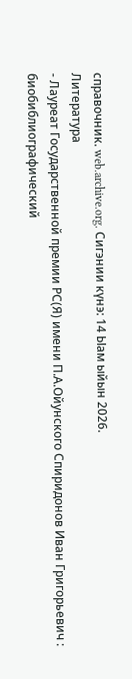справочник. web.archive.org. Сигэнии күнэ: 14 Ыам ыйын 2026.
Литература
- Лауреат Государственной премии РС(Я) имени П.А.Ойунского Спиридонов Иван Григорьевич : биобиблиографический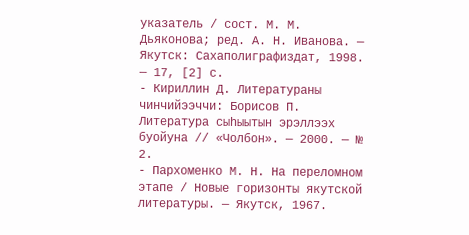указатель / сост. М. М. Дьяконова; ред. А. Н. Иванова. — Якутск: Сахаполиграфиздат, 1998. — 17, [2] с.
- Кириллин Д. Литератураны чинчийээччи: Борисов П. Литература сыһыытын эрэллээх буойуна // «Чолбон». — 2000. — № 2.
- Пархоменко М. Н. На переломном этапе / Новые горизонты якутской литературы. — Якутск, 1967.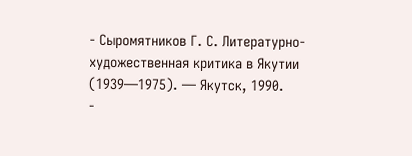- Сыромятников Г. С. Литературно-художественная критика в Якутии (1939—1975). — Якутск, 1990.
-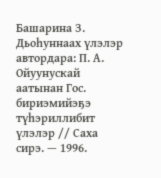Башарина З. Дьоһуннаах үлэлэр автордара: П. А. Ойуунускай аатынан Гос. бириэмийэҕэ түһэриллибит үлэлэр // Саха сирэ. — 1996.